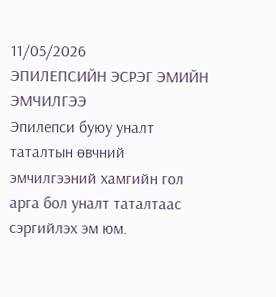11/05/2026
ЭПИЛЕПСИЙН ЭСРЭГ ЭМИЙН ЭМЧИЛГЭЭ
Эпилепси буюу уналт таталтын өвчний эмчилгээний хамгийн гол арга бол уналт таталтаас сэргийлэх эм юм.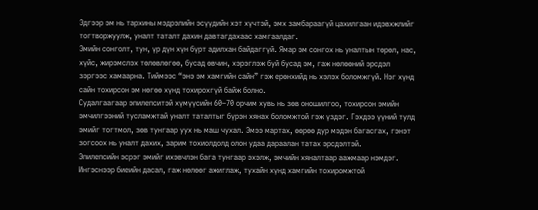Эдгээр эм нь тархины мэдрэлийн эсүүдийн хэт хүчтэй, эмх замбараагүй цахилгаан идэвхжлийг тогтворжуулж, уналт таталт дахин давтагдахаас хамгаалдаг.
Эмийн сонголт, тун, үр дүн хүн бүрт адилхан байдаггүй. Ямар эм сонгох нь уналтын төрөл, нас, хүйс, жирэмслэх төлөвлөгөө, бусад өвчин, хэрэглэж буй бусад эм, гаж нөлөөний эрсдэл зэргээс хамаарна. Тиймээс “энэ эм хамгийн сайн” гэж ерөнхийд нь хэлэх боломжгүй. Нэг хүнд сайн тохирсон эм нөгөө хүнд тохирохгүй байж болно.
Судалгаагаар эпилепситэй хүмүүсийн 60–70 орчим хувь нь зөв оношилгоо, тохирсон эмийн эмчилгээний тусламжтай уналт таталтыг бүрэн хянах боломжтой гэж үздэг. Гэхдээ үүний тулд эмийг тогтмол, зөв тунгаар уух нь маш чухал. Эмээ мартах, өөрөө дур мэдэн багасгах, гэнэт зогсоох нь уналт дахих, зарим тохиолдолд олон удаа дараалан татах эрсдэлтэй.
Эпилепсийн эсрэг эмийг ихэвчлэн бага тунгаар эхэлж, эмчийн хяналтаар аажмаар нэмдэг. Ингэснээр биеийн дасал, гаж нөлөөг ажиглаж, тухайн хүнд хамгийн тохиромжтой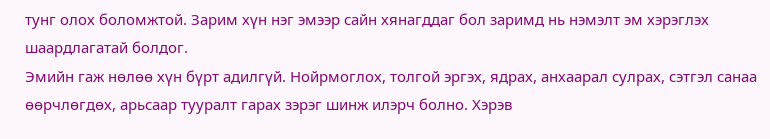тунг олох боломжтой. Зарим хүн нэг эмээр сайн хянагддаг бол заримд нь нэмэлт эм хэрэглэх шаардлагатай болдог.
Эмийн гаж нөлөө хүн бүрт адилгүй. Нойрмоглох, толгой эргэх, ядрах, анхаарал сулрах, сэтгэл санаа өөрчлөгдөх, арьсаар тууралт гарах зэрэг шинж илэрч болно. Хэрэв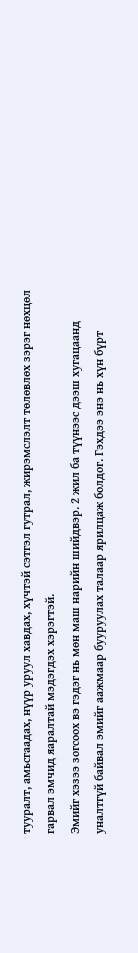тууралт, амьсгаадах, нүүр уруул хавдах, хүчтэй сэтгэл гутрал, жирэмслэлт төлөвлөх зэрэг нөхцөл гарвал эмчид яаралтай мэдэгдэх хэрэгтэй.
Эмийг хэзээ зогсоох вэ гэдэг нь мөн маш нарийн шийдвэр. 2 жил ба түүнээс дээш хугацаанд уналтгүй байвал эмийг аажмаар бууруулах талаар ярилцаж болдог. Гэхдээ энэ нь хүн бүрт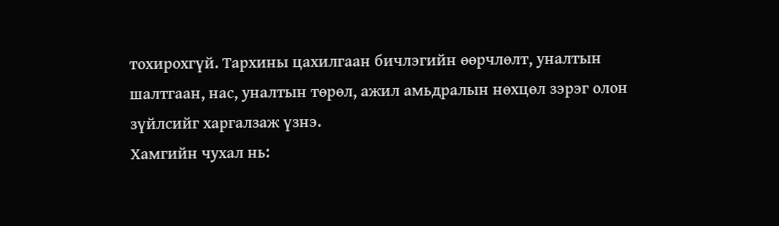тохирохгүй. Тархины цахилгаан бичлэгийн өөрчлөлт, уналтын шалтгаан, нас, уналтын төрөл, ажил амьдралын нөхцөл зэрэг олон зүйлсийг харгалзаж үзнэ.
Хамгийн чухал нь: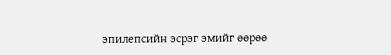эпилепсийн эсрэг эмийг өөрөө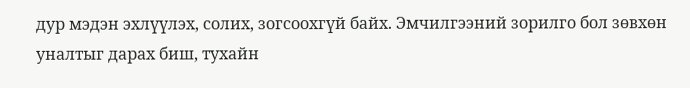дур мэдэн эхлүүлэх, солих, зогсоохгүй байх. Эмчилгээний зорилго бол зөвхөн уналтыг дарах биш, тухайн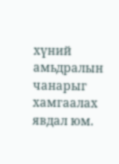хүний амьдралын чанарыг хамгаалах явдал юм.